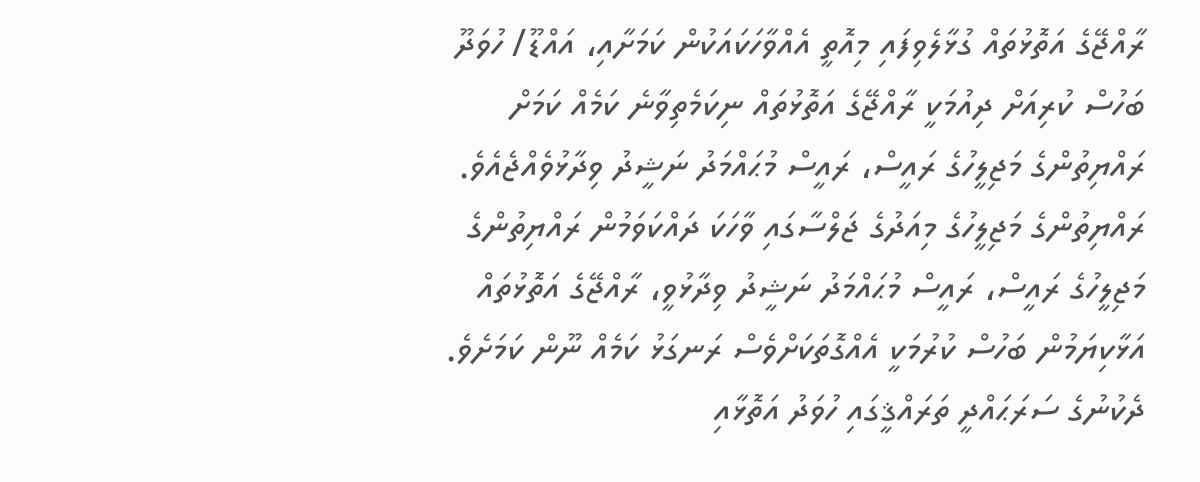ރާއްޖޭގެ އަތޮޅުތައް ގުޅާލެވިފައި މިއޮތީ އެއްވާހަކައަކުން ކަމަށާއި، އައްޑޫ/ ހުވަދޫ ބަހުސް ކުރިއަށް ދިއުމަކީ ރާއްޖޭގެ އަތޮޅުތައް ނިކަމެތިވާނެ ކަމެއް ކަމަށް ރައްޔިތުންގެ މަޖިލީހުގެ ރައީސް، ރައީސް މުޙައްމަދު ނަޝީދު ވިދާޅުވެއްޖެއެވެ.
ރައްޔިތުންގެ މަޖިލީހުގެ މިއަދުގެ ޖަލްސާގައި ވާހަކަ ދައްކަވަމުން ރައްޔިތުންގެ މަޖިލީހުގެ ރައީސް، ރައީސް މުޙައްމަދު ނަޝީދު ވިދާޅުވީ، ރާއްޖޭގެ އަތޮޅުތައް އަޅާކިޔަމުން ބަހުސް ކުރުމަކީ އެއްގޮތަކަށްވެސް ރަނގަޅު ކަމެއް ނޫން ކަމަށެވެ. ދެކުނުގެ ސަރަޙައްދީ ތަރައްޤީގައި ހުވަދު އަތޮޅާއި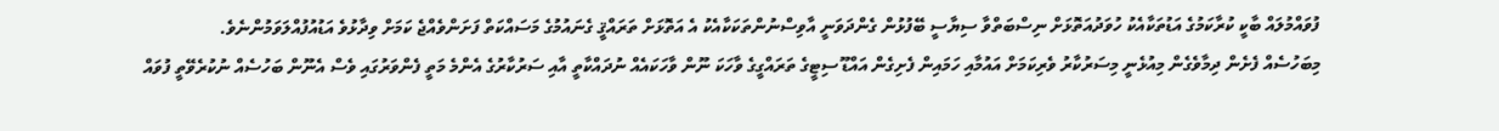ފުވައްމުލައް ބާކީ ކުރާކަމުގެ އަޑުތަކާއެކު ހުވަދުއަތޮޅަށް ނިސްބަތްވާ ސިޔާސީ ބޭފުޅުން ގެންދަވަނީ އާވިސްނުންތަކަކާއެކު އެ އަތޮޅަށް ތަރައްޤީ ގެނައުމުގެ މަސައްކަތް ފަށަންވެއްޖެ ކަމަށް ވިދާޅުވެ އަޑުއުފުއްލަވަމުންނެވެ.
މިބަހުސެއް ފެށެން ދިމާވެގެން މިއުޅެނީ މިސަރުކާރު ވެރިކަމަށް އައުމާއި ހަމައިން ފެށިގެން އައްޑޫ ސިޓީގެ ތަރައްގީގެ ވާހަކަ ނޫން ވާހަކައެއް ނުދައްކާތީ އާއި ސަރުކާރުގެ އެންމެ މަތީ ފެންވަރުގައި ވެސް އެނޫން ބަހުސެއް ނުކުރެވޭތީ ފުވައް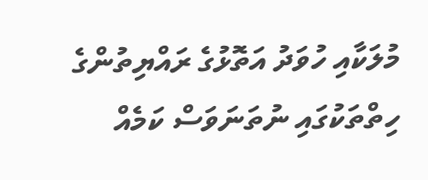މުލަކާއި ހުވަދު އަތޮޅުގެ ރައްޔިތުންގެ ހިތްތަކުގައި ނުތަނަވަސް ކަމެއް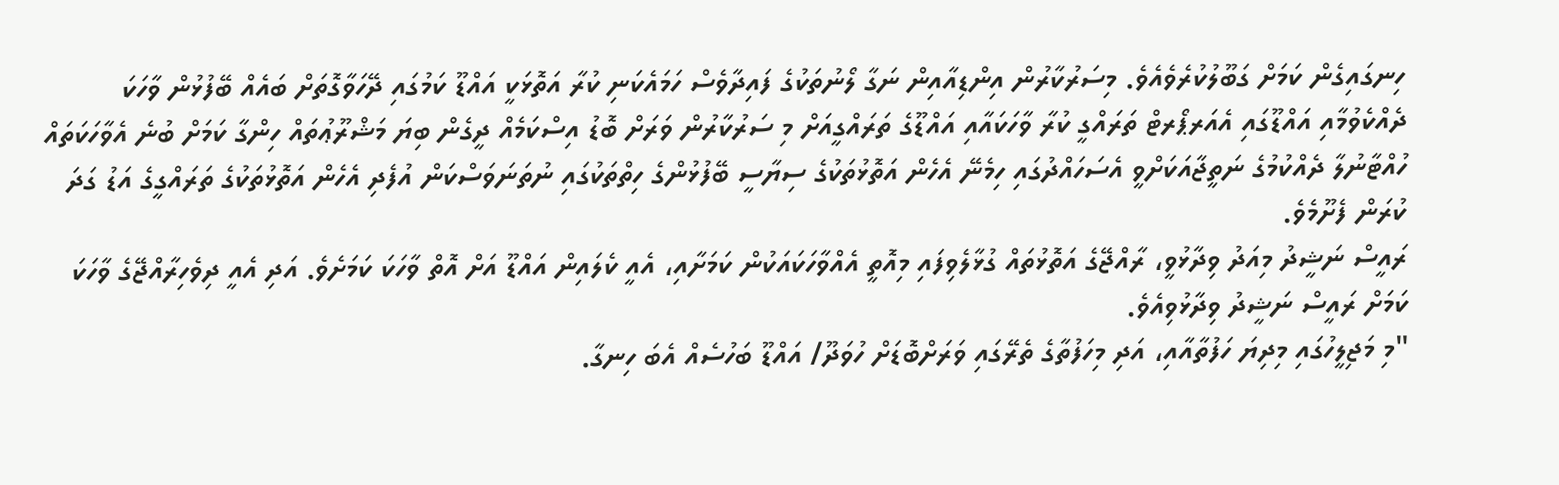ހިނގައިގެން ކަމަށް ގަބޫލުކުރެވެއެވެ. މިސަރުކާރުން އިންޑިއާއިން ނަގާ ލޯނުތަކުގެ ފައިދާވެސް ހަމައެކަނި ކުރާ އަތޮޅަކީ އައްޑޫ ކަމުގައި ދޭހަވާގޮތަށް ބައެއް ބޭފުޅުން ވާހަކަ ދެއްކެވުމާއި އައްޑޫގައި އެއަރޕޯރޓް ތަރައްގީ ކުރާ ވާހަކައާއި އައްޑޫގެ ތަރައްގީއަށް މި ސަރުކާރުން ވަރަށް ބޮޑު އިސްކަމެއް ދީގެން ބިޔަ މަޝްރޫޢުތައް ހިންގާ ކަމަށް ބުނެ އެވާހަކަތައް ހުއްޓާނުލާ ދެއްކުމުގެ ނަތީޖާއަކަށްވީ އެސަހައްދުގައި ހިމެނޭ އެހެން އަތޮޅުތަކުގެ ސިޔާސީ ބޭފުޅުންގެ ހިތްތަކުގައި ނުތަނަވަސްކަން އުފެދި އެހެން އަތޮޅުތަކުގެ ތަރައްގީގެ އަޑު ގަދަ ކުރަން ފެށޫމެވެ.
ރައީސް ނަޝީދު މިއަދު ވިދާޅުވީ، ރާއްޖޭގެ އަތޮޅުތައް ގުޅާލެވިފައި މިއޮތީ އެއްވާހަކައަކުން ކަމަށާއި، އެއީ ކެލައިން އައްޑޫ އަށް އޮތް ވާހަކަ ކަމަށެވެ. އަދި އެއީ ދިވެހިރާއްޖޭގެ ވާހަކަ ކަމަށް ރައީސް ނަޝީދު ވިދާޅުވިއެވެ.
"މި މަޖިލީހުގައި މިދިޔަ ހަފުތާއާއި، އަދި މިހަފުތާގެ ތެރޭގައި ވަރަށްބޮޑަށް ހުވަދޫ/ އައްޑޫ ބަހުސެއް އެބަ ހިނގާ.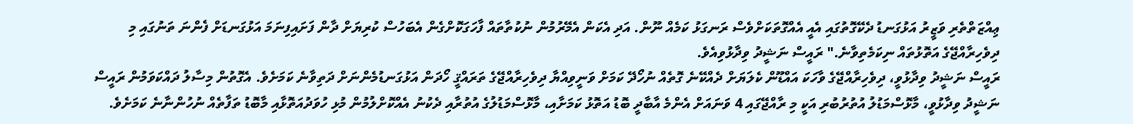ޢިއްޒަތްތެރި ވަޒީރު އަޅުގަނޑު ދެކޭގޮތުގައި އެއީ އެއްގޮތަކަށްވެސް ރަނގަޅު ކަމެއް ނޫން. އަދި އެކަން އެމޭރުމުން ނުކުތާތައް ފާހަގަކޮށްގެން އެބަހުސް ކުރިޔަށް ދާން ފަށައިފިނަމަ އަޅުގަނޑަށް ފެންނަ ތަނުގައި މި ދިވެހިރާއްޖޭގެ އަތޮޅުތައް ނިކަމެތިވާނެ." ރައީސް ނަޝީދު ވިދާޅުވިއެވެ.
ރައީސް ނަޝީދު ވިދާޅުވީ، ދިވެހިރާއްޖޭގެ ވާހަކަ އައްޑޫން ކެލަޔަށް ދެއްކޭނެ ގޮތެއް ނުހޯދޭ ކަމަށް ވަނީވިއްޔާ ދިވެހިރާއްޖޭގެ ތަރައްޤީ ހޯދަން އަޅުގަނޑުމެންނަށް ދަތިވާނެ ކަމަށެވެ. އެގޮތުން މިސާލު ދައްކަވަމުން ރައީސް ނަޝީދު ވިދާޅުވީ، މާޅޮސްމަޑުލު އުތުރުބުރި އަކީ މި ރާއްޖޭގައި 4 ވަނައަށް އެންމެ އާބާދީ ބޮޑު އަތޮޅު ކަމަށާއި، މާޅޮސްމަޑުލުގެ އުތުރާއި ދެކުނު އެއްކޮށްލުމުން މުޅި ހުވަދުއަތޮޅާއި މާބޮޑު ތަފާތެއް ނުހުންނާނެ ކަމަށެވެ.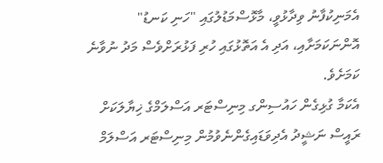އެމަނިކުފާނު ވިދާޅުވީ، މާޅޮސްމަޑުލުގައި "ހަނި ކަނޑު" އޮންނަކަމަށާއި، އަދި އެ އަތޮޅުގައި ހުރި ފަޅުރަށްވެސް މަދު ނުވާނެ ކަމަށެވެ.
އެކަމާ ގުޅިގެން ހައުސިންގ މިނިސްޓަރ އަސްލަމްގެ ޚިޔާލަކަށް ރައީސް ނަޝީދު އެދިވަޑައިގެންނެވުމުން މިނިސްޓަރ އަސްލަމް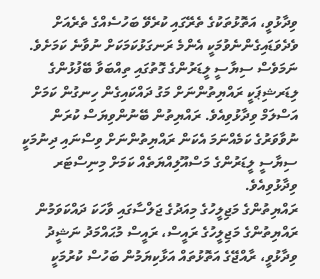ވިދާޅުވީ، އަތޮޅުތަކުގެ ތެރޭގައި ކުރެވޭ ބަހުސެއްގެ ތެރެއަށް ވެދެވަޑައިގެންނެވުމަކީ އެންމެ ރަނގަޅުކަމަކަށް ނުވާނެ ކަމަށެވެ. ނަމަވެސް ސިޔާސީ ލީޑަރުންގެ ގޮތުގައި ތިއްބަވާ ބޭފުޅުންގެ ލިޑަރޝިޕަކީ ރައްޔިތުންނަށް މަގު ދައްކައިގެން ހިނގުން ކަމަށް އަސްލަމް ވިދާޅުވިއެވެ. ރައްޔިތުން ބޭނުންވިޔަސް ކުރަން ނުވާވަރުގެ ކަމެއްނަމަ އެކަން ރައްޔިތުންނަށް ވިސްނައި ދިނުމަކީ ސިޔާސީ ލީޑަރުންގެ މަސްއޫލިއްޔަތެއް ކަމަށް މިނިސްޓަރ ވިދާޅުވިއެވެ.
ރައްޔިތުންގެ މަޖިލީހުގެ މިއަދުގެ ޖަލްސާގައި ވާހަކަ ދައްކަވަމުން ރައްޔިތުންގެ މަޖިލީހުގެ ރައީސް، ރައީސް މުޙައްމަދު ނަޝީދު ވިދާޅުވީ، ރާއްޖޭގެ އަތޮޅުތައް އަޅާކިޔަމުން ބަހުސް ކުރުމަކީ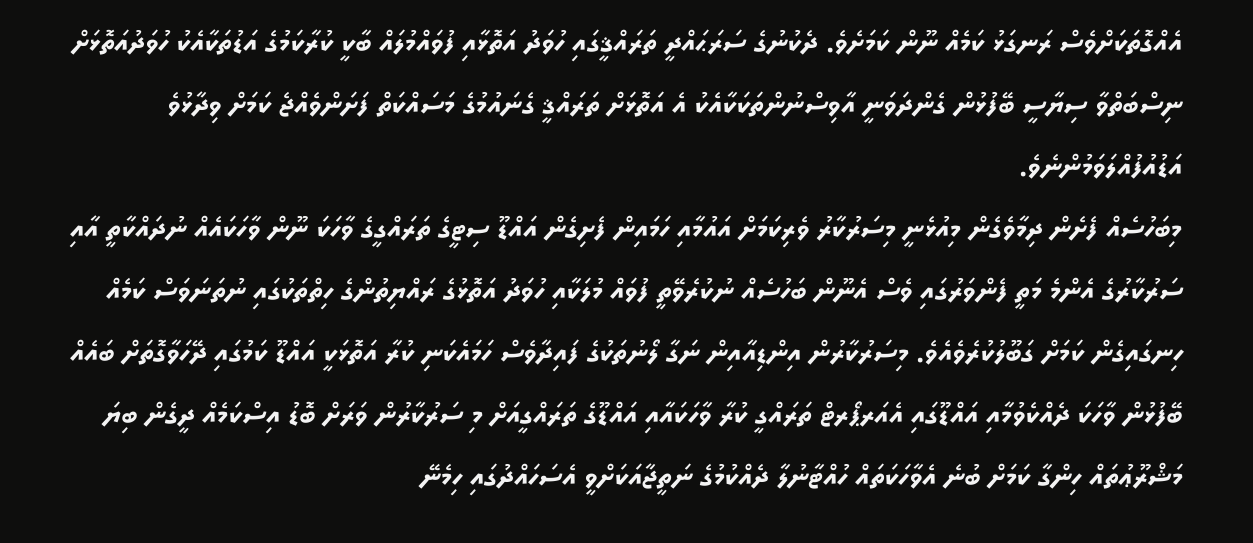އެއްގޮތަކަށްވެސް ރަނގަޅު ކަމެއް ނޫން ކަމަށެވެ. ދެކުނުގެ ސަރަޙައްދީ ތަރައްޤީގައި ހުވަދު އަތޮޅާއި ފުވައްމުލައް ބާކީ ކުރާކަމުގެ އަޑުތަކާއެކު ހުވަދުއަތޮޅަށް ނިސްބަތްވާ ސިޔާސީ ބޭފުޅުން ގެންދަވަނީ އާވިސްނުންތަކަކާއެކު އެ އަތޮޅަށް ތަރައްޤީ ގެނައުމުގެ މަސައްކަތް ފަށަންވެއްޖެ ކަމަށް ވިދާޅުވެ އަޑުއުފުއްލަވަމުންނެވެ.
މިބަހުސެއް ފެށެން ދިމާވެގެން މިއުޅެނީ މިސަރުކާރު ވެރިކަމަށް އައުމާއި ހަމައިން ފެށިގެން އައްޑޫ ސިޓީގެ ތަރައްގީގެ ވާހަކަ ނޫން ވާހަކައެއް ނުދައްކާތީ އާއި ސަރުކާރުގެ އެންމެ މަތީ ފެންވަރުގައި ވެސް އެނޫން ބަހުސެއް ނުކުރެވޭތީ ފުވައް މުލަކާއި ހުވަދު އަތޮޅުގެ ރައްޔިތުންގެ ހިތްތަކުގައި ނުތަނަވަސް ކަމެއް ހިނގައިގެން ކަމަށް ގަބޫލުކުރެވެއެވެ. މިސަރުކާރުން އިންޑިއާއިން ނަގާ ލޯނުތަކުގެ ފައިދާވެސް ހަމައެކަނި ކުރާ އަތޮޅަކީ އައްޑޫ ކަމުގައި ދޭހަވާގޮތަށް ބައެއް ބޭފުޅުން ވާހަކަ ދެއްކެވުމާއި އައްޑޫގައި އެއަރޕޯރޓް ތަރައްގީ ކުރާ ވާހަކައާއި އައްޑޫގެ ތަރައްގީއަށް މި ސަރުކާރުން ވަރަށް ބޮޑު އިސްކަމެއް ދީގެން ބިޔަ މަޝްރޫޢުތައް ހިންގާ ކަމަށް ބުނެ އެވާހަކަތައް ހުއްޓާނުލާ ދެއްކުމުގެ ނަތީޖާއަކަށްވީ އެސަހައްދުގައި ހިމެނޭ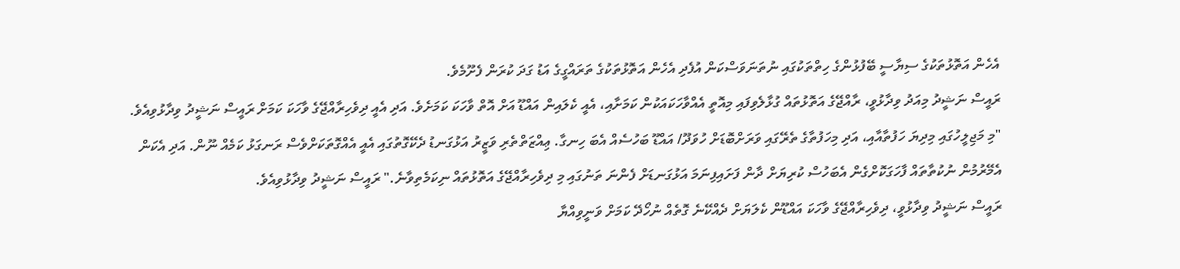އެހެން އަތޮޅުތަކުގެ ސިޔާސީ ބޭފުޅުންގެ ހިތްތަކުގައި ނުތަނަވަސްކަން އުފެދި އެހެން އަތޮޅުތަކުގެ ތަރައްގީގެ އަޑު ގަދަ ކުރަން ފެށޫމެވެ.
ރައީސް ނަޝީދު މިއަދު ވިދާޅުވީ، ރާއްޖޭގެ އަތޮޅުތައް ގުޅާލެވިފައި މިއޮތީ އެއްވާހަކައަކުން ކަމަށާއި، އެއީ ކެލައިން އައްޑޫ އަށް އޮތް ވާހަކަ ކަމަށެވެ. އަދި އެއީ ދިވެހިރާއްޖޭގެ ވާހަކަ ކަމަށް ރައީސް ނަޝީދު ވިދާޅުވިއެވެ.
"މި މަޖިލީހުގައި މިދިޔަ ހަފުތާއާއި، އަދި މިހަފުތާގެ ތެރޭގައި ވަރަށްބޮޑަށް ހުވަދޫ/ އައްޑޫ ބަހުސެއް އެބަ ހިނގާ. ޢިއްޒަތްތެރި ވަޒީރު އަޅުގަނޑު ދެކޭގޮތުގައި އެއީ އެއްގޮތަކަށްވެސް ރަނގަޅު ކަމެއް ނޫން. އަދި އެކަން އެމޭރުމުން ނުކުތާތައް ފާހަގަކޮށްގެން އެބަހުސް ކުރިޔަށް ދާން ފަށައިފިނަމަ އަޅުގަނޑަށް ފެންނަ ތަނުގައި މި ދިވެހިރާއްޖޭގެ އަތޮޅުތައް ނިކަމެތިވާނެ." ރައީސް ނަޝީދު ވިދާޅުވިއެވެ.
ރައީސް ނަޝީދު ވިދާޅުވީ، ދިވެހިރާއްޖޭގެ ވާހަކަ އައްޑޫން ކެލަޔަށް ދެއްކޭނެ ގޮތެއް ނުހޯދޭ ކަމަށް ވަނީވިއްޔާ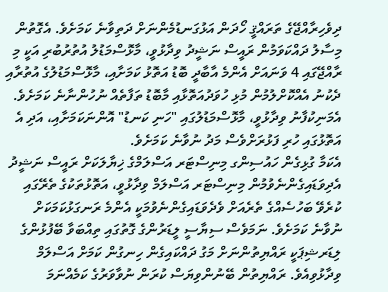ދިވެހިރާއްޖޭގެ ތަރައްޤީ ހޯދަން އަޅުގަނޑުމެންނަށް ދަތިވާނެ ކަމަށެވެ. އެގޮތުން މިސާލު ދައްކަވަމުން ރައީސް ނަޝީދު ވިދާޅުވީ، މާޅޮސްމަޑުލު އުތުރުބުރި އަކީ މި ރާއްޖޭގައި 4 ވަނައަށް އެންމެ އާބާދީ ބޮޑު އަތޮޅު ކަމަށާއި، މާޅޮސްމަޑުލުގެ އުތުރާއި ދެކުނު އެއްކޮށްލުމުން މުޅި ހުވަދުއަތޮޅާއި މާބޮޑު ތަފާތެއް ނުހުންނާނެ ކަމަށެވެ. އެމަނިކުފާނު ވިދާޅުވީ، މާޅޮސްމަޑުލުގައި "ހަނި ކަނޑު" އޮންނަކަމަށާއި، އަދި އެ އަތޮޅުގައި ހުރި ފަޅުރަށްވެސް މަދު ނުވާނެ ކަމަށެވެ.
އެކަމާ ގުޅިގެން ހައުސިންގ މިނިސްޓަރ އަސްލަމްގެ ޚިޔާލަކަށް ރައީސް ނަޝީދު އެދިވަޑައިގެންނެވުމުން މިނިސްޓަރ އަސްލަމް ވިދާޅުވީ، އަތޮޅުތަކުގެ ތެރޭގައި ކުރެވޭ ބަހުސެއްގެ ތެރެއަށް ވެދެވަޑައިގެންނެވުމަކީ އެންމެ ރަނގަޅުކަމަކަށް ނުވާނެ ކަމަށެވެ. ނަމަވެސް ސިޔާސީ ލީޑަރުންގެ ގޮތުގައި ތިއްބަވާ ބޭފުޅުންގެ ލިޑަރޝިޕަކީ ރައްޔިތުންނަށް މަގު ދައްކައިގެން ހިނގުން ކަމަށް އަސްލަމް ވިދާޅުވިއެވެ. ރައްޔިތުން ބޭނުންވިޔަސް ކުރަން ނުވާވަރުގެ ކަމެއްނަމަ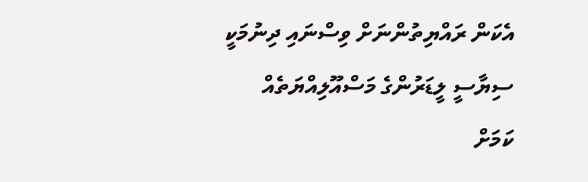އެކަން ރައްޔިތުންނަށް ވިސްނައި ދިނުމަކީ ސިޔާސީ ލީޑަރުންގެ މަސްއޫލިއްޔަތެއް ކަމަށް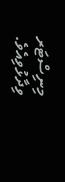މިނިސްޓަރ ވިދާޅުވިއެވެ.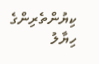ކިޔުންތެރިންގެ ހިޔާލު